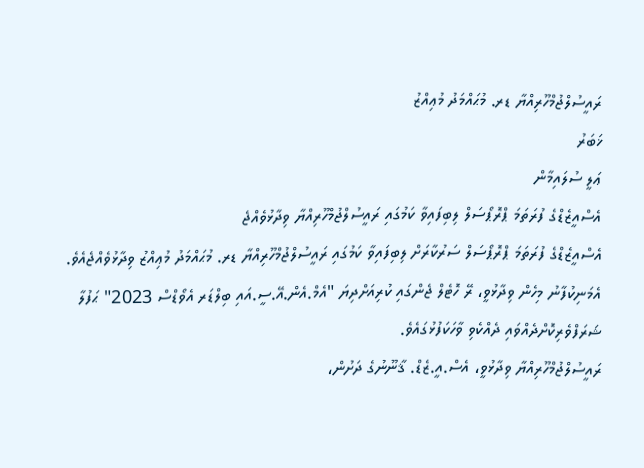ރައީސުލްޖުމްހޫރިއްޔާ ޑރ. މުޙައްމަދު މުޢިއްޒު
ޚަބަރު
ޢަލީ ސުލައިމާން
އެސްއީޒެޑްގެ ފުރަތަމަ ޕްރޮޕޯސަލް ލިބިފައިވާ ކަމުގައި ރައީސުލްޖުމްހޫރިއްޔާ ވިދާޅުވެއްޖެ
އެސްއީޒެޑްގެ ފުރަތަމަ ޕްރޮޕޯސަލް ސަރުކާރަށް ލިބިފައިވާ ކަމުގައި ރައީސުލްޖުމްހޫރިއްޔާ ޑރ. މުޙައްމަދު މުޢިއްޒު ވިދާޅުވެއްޖެއެވެ.
އެމަނިކުފާނު މިހެން ވިދާޅުވީ، ރޭ ހޮޓެލް ޖެންގައި ކުރިއަށްދިޔަ "އެމް.އެން.އޭ.ސީ.އައި ބިލްޑަރ އެވޯޑްސް 2023" ޙަފުލާ ޝަރަފްވެރިކޮށްދެއްވައި ދެއްކެވި ވާހަކަފުޅުގައެވެ.
ރައީސުލްޖުމްހޫރިއްޔާ ވިދާޅުވީ، އެސް.އީ.ޒެޑް. ޤާނޫނުގެ ދަށުން،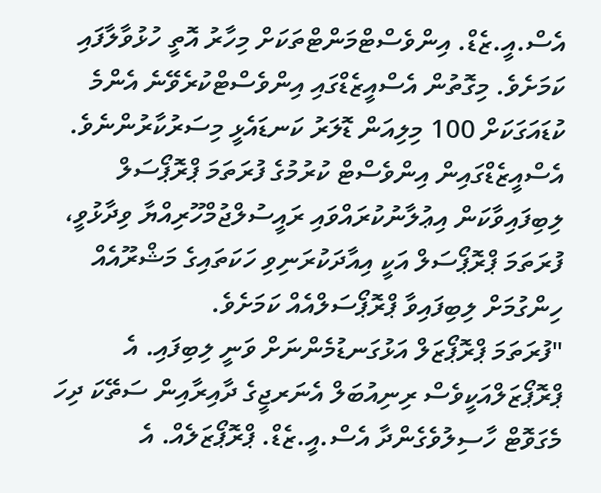އެސް.އީ.ޒެޑް. އިންވެސްޓްމަންޓްތަކަށް މިހާރު އޮތީ ހުޅުވާލާފައި ކަމަށެވެ. މިގޮތުން އެސްއީޒެޑްގައި އިންވެސްޓްކުރެވޭނެ އެންމެ ކުޑައަގަކަށް 100 މިލިއަން ޑޮލަރު ކަނޑައެޅީ މިސަރުކާރުންނެވެ.
އެސްއީޒެޑްގައިން އިންވެސްޓް ކުރުމުގެ ފުރަތަމަ ޕްރޮޕޯސަލް ލިބިފައިވާކަން އިޢުލާނުކުރައްވައި ރައީސުލްޖުމްހޫރިއްޔާ ވިދާޅުވީ، ފުރަތަމަ ޕްރޮޕޯސަލް އަކީ އިއާދަކުރަނިވި ހަކަތައިގެ މަޝްރޫއެއް ހިންގުމަށް ލިބިފައިވާ ޕްރޮޕޯސަލްއެއް ކަމަށެވެ.
"ފުރަތަމަ ޕްރޮޕޯޒަލް އަޅުގަނޑުމެންނަށް ވަނީ ލިބިފައި. އެ ޕްރޮޕޯޒަލްއަކީވެސް ރިނިއުބަލް އެނަރޖީގެ ދާއިރާއިން ސަތޭކަ ދިހަ މެގަވޮޓް ހާސިލުވެގެންދާ އެސް.އީ.ޒެޑް. ޕްރޮޕޯޒަލެއް. އެ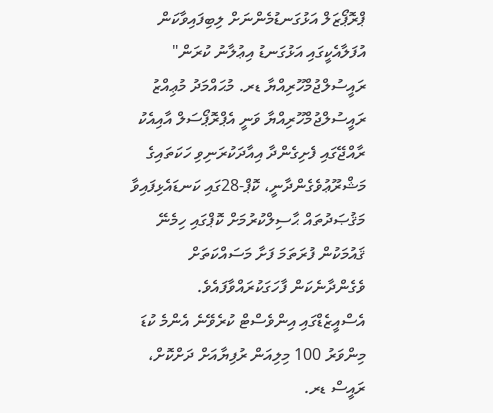ޕްރޮޕޯޒަލް އަޅުގަނޑުމެންނަށް ލިބިފައިވާކަން އުފަލާއެކީގައި އަޅުގަނޑު އިޢުލާނު ކުރަން"
ރައީސުލްޖުމްހޫރިއްޔާ ޑރ. މުޙައްމަދު މުޢިއްޒު
ރައީސުލްޖުމްހޫރިއްޔާ ވަނީ އެޕްރޮޕޯސަލް އާއިއެކު ރާއްޖޭގައި ފެށިގެންދާ އިއާދަކުރަނިވި ހަކަތައިގެ މަޝްރޫޢުވެގެންދާނީ، ކޮޕް-28ގައި ކަނޑައެޅިފައިވާ މަޤުޞަދުތައް ޙާސިލްކުރުމަށް ކޮޕްގައި ހިމެނޭ ޤައުމަކުން ފުރަތަމަ ފަށާ މަސައްކަތަށް ވެގެންދާނެކަން ފާހަގަކުރައްވާފައެވެ.
އެސްއީޒެޑްގައި އިންވެސްޓް ކުރެވޭނެ އެންމެ ކުޑަ މިންވަރު 100 މިލިއަން ރުފިޔާއަށް ދަށްކޮށް، ރައީސް ޑރ.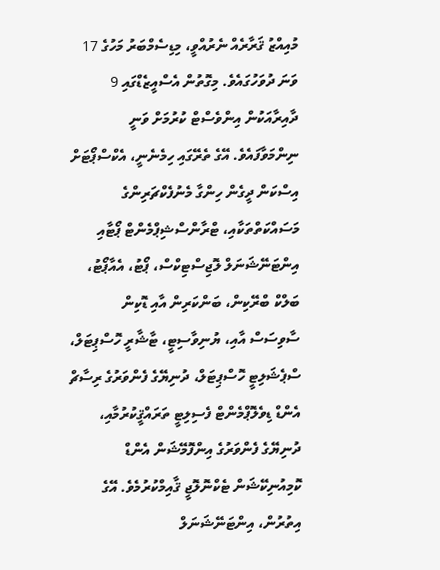މުއިއްޒު ޤަރާރެއް ނެރުއްވީ، މިޑިސެމްބަރު މަހުގެ 17 ވަނަ ދުވަހުގައެވެ. މިގޮތުން އެސްއީޒެޑްގައި 9 ދާއިރާއަކުން އިންވެސްޓް ކުރުމަށް ވަނީ ނިންމަވާފައެވެ. އޭގެ ތެރޭގައި ހިމެނެނީ، އެކްސްޕޯޓަށް އިސްކަން ދީގެން ހިންގާ މެނުފެކްޗަރިންގެ މަސައްކަތްތަކާއި، ޓްރާންސްޝިޕްމެންޓް ޕޯޓާއި އިންޓަނޭޝަނަލް ލޮޖިސްޓިކްސް، ޕޯޓު، އެއާޕޯޓު، ބަލްކް ބްރޭކިން، ބަންކަރިން އާއި ޑޮކިން ސާވިސަސް އާއި، ޔުނިވާސިޓީ، ޓާޝާރީ ހޮސްޕިޓަލް، ސްޕެޝަލިޓީ ހޮސްޕިޓަލް، ދުނިޔޭގެ ފެންވަރުގެ ރިސާޗް އެންޑް ޑިވެލޮޕްމެންޓް ފެސިލިޓީ ތަރައްޤީކުރުމާއި، ދުނިޔޭގެ ފެންވަރުގެ އިންފޮމޭޝަން އެންޑް ކޮމިއުނިކޭޝަން ޓެކްނޮލޮޖީ ޤާއިމްކުރުމެވެ. އޭގެ އިތުރުން، އިންޓަނޭޝަނަލް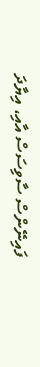ފައިނޭންސް ސާވިސަސް އާއި، އިޔާދަ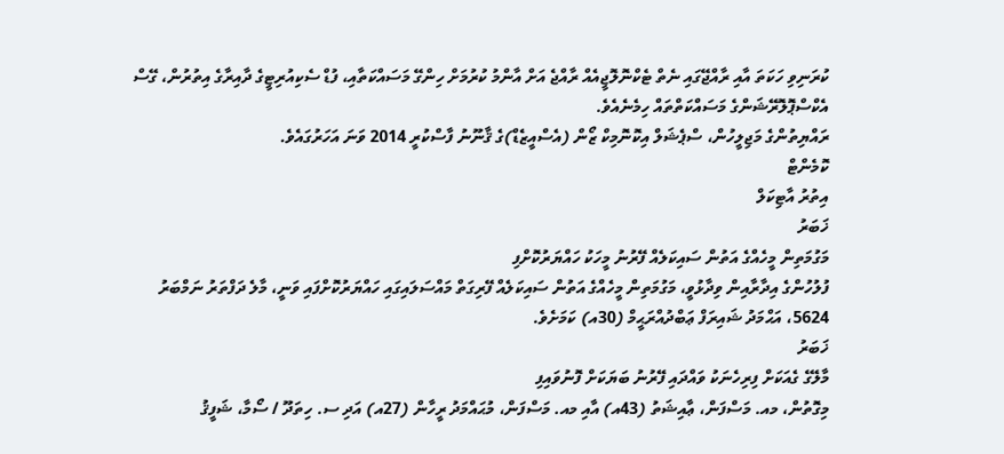ކުރަނިވި ހަކަތަ އާއި ރާއްޖޭގައި ނެތް ޓެކްނޮލޮޖީއެއް ރާއްޖެ އަށް އާންމު ކުރުމަށް ހިންގޭ މަސައްކަތާއި، ފުޑް ސެކިއުރިޓީގެ ދާއިރާގެ އިތުރުން، ގޭސް އެކްސްޕޮލޮރޭޝަންގެ މަސައްކަތްތައް ހިމެނެއެވެ.
ރައްޔިތުންގެ މަޖިލީހުން، ސްޕެޝަލް އިކޮނޮމިކް ޒޯން (އެސްއީޒެޑް)ގެ ޤާނޫނު ފާސްކުރީ 2014 ވަނަ އަހަރުގައެވެ.
ކޮމެންޓް
އިތުރު އާޓިކަލް
ޚަބަރު
މަގުމަތިން މީހެއްގެ އަތުން ސައިކަލެއް ފޭރުނު މީހަކު ހައްޔަރުކޮށްފި
ފުލުހުންގެ އިދާރާއިން ވިދާޅުވީ، މަގުމަތިން މީހެއްގެ އަތުން ސައިކަލެއް ފޭރިގަތް މައްސަލައިގައި ހައްޔަރުކޮށްފައި ވަނީ، މާލެ ދަފްތަރު ނަމްބަރު 5624، އަޙްމަދު ޝައިރަފް ޢަބްދުއްރަޙީމް (30އ) ކަމަށެވެ.
ޚަބަރު
މާލޭގެ ގެއަކަށް ފިރިހެނަކު ވައްދައި ފޭރުނު ބަޔަކަށް ފޮނުވައިފި
މިގޮތުން، މއ. މަސްފަން، ޢާއިޝަތު (43އ) އާއި މއ. މަސްފަން، މުޙައްމަދު ރީހާން (27އ) އަދި ސ. ހިތަދޫ / ސޯމާ، ޝަފީޤު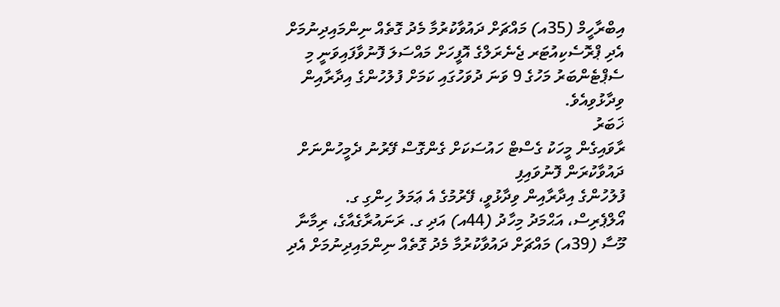އިބްރާހީމް (35އ) މައްޗަށް ދައުވާކުރުމާ މެދު ގޮތެއް ނިންމައިދިނުމަށް އެދި ޕްރޮސެކިއުޓަރ ޖެނެރަލްގެ އޮފީހަށް މައްސަލަ ފޮނުވާފައިވަނީ މި ސެޕްޓެންބަރު މަހުގެ 9 ވަނަ ދުވަހުގައި ކަމަށް ފުލުހުންގެ އިދާރާއިން ވިދާޅުވިއެވެ.
ޚަބަރު
ރާވައިގެން މީހަކު ގެސްޓް ހައުސަކަށް ގެންގޮސް ފޭރުނު ދެމީހުންނަށް ދައުވާކުރަން ފޮނުވައިފި
ފުލުހުންގެ އިދާރާއިން ވިދާޅުވީ، ފޭރުމުގެ އެ ޢަމަލު ހިންގި ގ. އޯލްޕެރިސް، އަޙްމަދު މިހާދު (44އ) އަދި ގ. ރަނައުރާގެއާގެ، ރިމާނާ މޫސާ (39އ) މައްޗަށް ދައުވާކުރުމާ މެދު ގޮތެއް ނިންމައިދިނުމަށް އެދި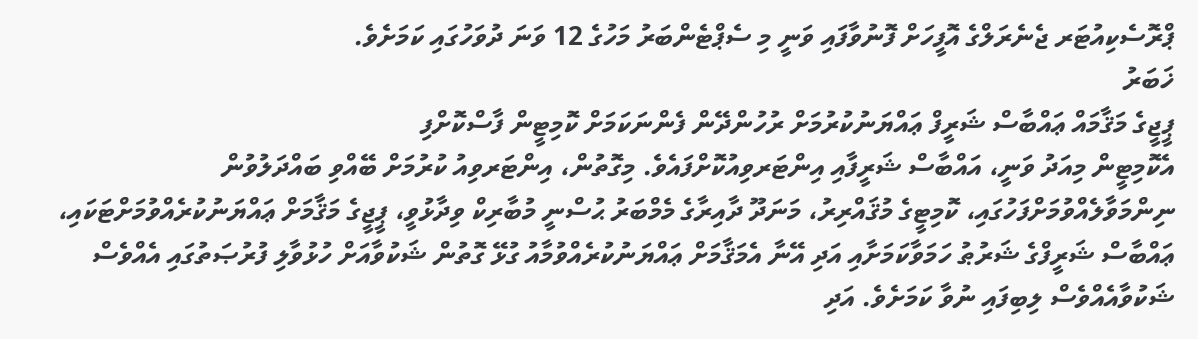ޕްރޮސެކިއުޓަރ ޖެނެރަލްގެ އޮފީހަށް ފޮނުވާފައި ވަނީ މި ސެޕްޓެންބަރު މަހުގެ 12 ވަނަ ދުވަހުގައި ކަމަށެވެ.
ޚަބަރު
ޕީޖީގެ މަޤާމައް ޢައްބާސް ޝަރީފް ޢައްޔަނުކުރުމަށް ރުހުންދޭން ފެންނަކަމަށް ކޮމިޓީން ފާސްކޮށްފި
އެކޮމިޓީން މިއަދު ވަނީ، އައްބާސް ޝަރީފާއި އިންޓަރވިއުކޮށްފައެވެ. މިގޮތުން، އިންޓަރވިއު ކުރުމަށް ބޭއްވި ބައްދަލުވުން ނިންމަވާލެއްވުމަށްފަހުގައި، ކޮމިޓީގެ މުޤައްރިރު، މަނަދޫ ދާއިރާގެ މެމްބަރު ޙުސްނީ މުބާރިކް ވިދާޅުވީ، ޕީޖީގެ މަޤާމަށް ޢައްޔަނުކުރެއްވުމަށްޓަކައި، ޢައްބާސް ޝަރީފްގެ ޝަރުޠު ހަމަވާކަމަށާއި އަދި އޭނާ އެމަޤާމަށް ޢައްޔަނުކުރެއްވުމާއު ގުޅޭ ގޮތުން ޝަކުވާއަށް ހުޅުވާލި ފުރުޞަތުގައި އެއްވެސް ޝަކުވާއެއްވެސް ލިބިފައި ނުވާ ކަމަށެވެ. އަދި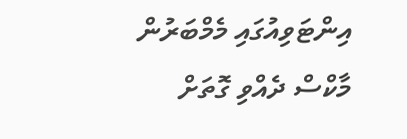އިންޓަވިއުގައި މެމްބަރުން މާކްސް ދެއްވި ގޮތަށް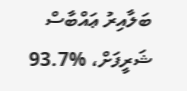ބަލާއިރު ޢައްބާސް ޝަރީފަށް، %93.7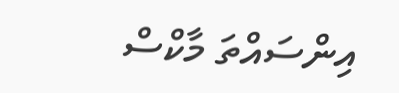އިންސައްތަ މާކްސް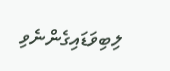ލިބިވަޑައިގެންނެވި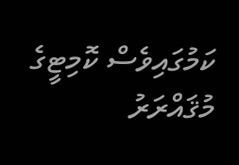ކަމުގައިވެސް ކޮމިޓީގެ މުޤައްރަރު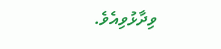ވިދާޅުވިއެވެ.